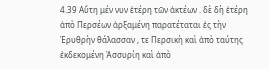4.39 Αὕτη μέν νυν ἑτέρη τῶν ἀκτέων . δὲ δὴ ἑτέρη ἀπὸ Περσέων ἀρξαμένη παρατέταται ἐς τὴν Ἐρυθρὴν θάλασσαν , τε Περσικὴ καὶ ἀπὸ ταύτης ἐκδεκομένη Ἀσσυρίη καὶ ἀπὸ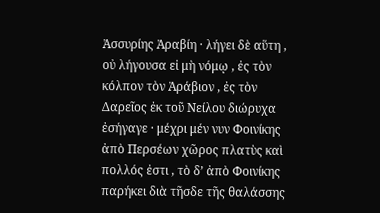Ἀσσυρίης Ἀραβίη · λήγει δὲ αὕτη , οὐ λήγουσα εἰ μὴ νόμῳ , ἐς τὸν κόλπον τὸν Ἀράβιον , ἐς τὸν Δαρεῖος ἐκ τοῦ Νείλου διώρυχα ἐσήγαγε · μέχρι μέν νυν Φοινίκης ἀπὸ Περσέων χῶρος πλατὺς καὶ πολλός ἐστι , τὸ δ’ ἀπὸ Φοινίκης παρήκει διὰ τῆσδε τῆς θαλάσσης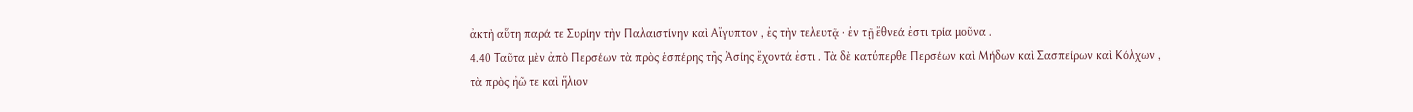ἀκτὴ αὕτη παρά τε Συρίην τὴν Παλαιστίνην καὶ Αἴγυπτον , ἐς τὴν τελευτᾷ · ἐν τῇ ἔθνεά ἐστι τρία μοῦνα .
4.40 Ταῦτα μὲν ἀπὸ Περσέων τὰ πρὸς ἑσπέρης τῆς Ἀσίης ἔχοντά ἐστι . Τὰ δὲ κατύπερθε Περσέων καὶ Μήδων καὶ Σασπείρων καὶ Κόλχων , τὰ πρὸς ἠῶ τε καὶ ἥλιον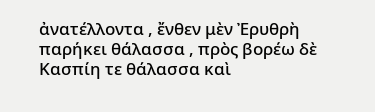ἀνατέλλοντα , ἔνθεν μὲν Ἐρυθρὴ παρήκει θάλασσα , πρὸς βορέω δὲ Κασπίη τε θάλασσα καὶ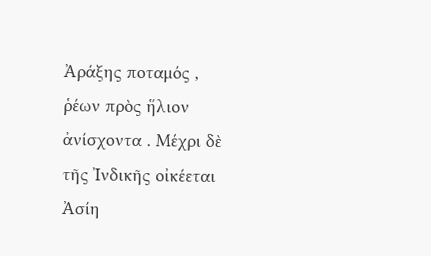Ἀράξης ποταμός , ῥέων πρὸς ἥλιον ἀνίσχοντα . Μέχρι δὲ τῆς Ἰνδικῆς οἰκέεται Ἀσίη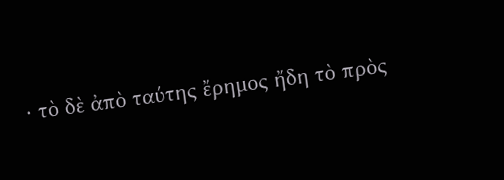· τὸ δὲ ἀπὸ ταύτης ἔρημος ἤδη τὸ πρὸς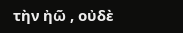τὴν ἠῶ , οὐδὲ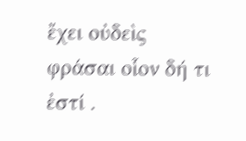ἔχει οὐδεὶς φράσαι οἷον δή τι ἐστί .